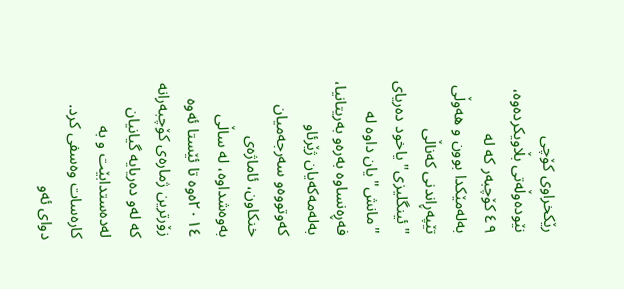رێکخراوی کۆچی نێودەوڵەتی بڵاویکردەوە، ٤٩ کۆچبەر کە لە بەلەمێکدا بوون و ھەوڵی تێپەڕاندنی کەناڵی "ئینگلیزی" یاخود دەریای "مانش"یان داوە لە فەڕەنساوە بەرەو بەریتانیا، بەلەمەکەیان ژێرئاو کەوتووەو سەرجەمیان خنکاون، ئاماژەی بەوەشداوە، لە ساڵی ٢٠١٤ەوە تا ئێستا ئەوە زۆرترین ژمارەی کۆچبەرانە کە لەو دەریایە گیانیان لەدەستدابێت و بە کارەسات وەسفی کرد.
دوای ئەو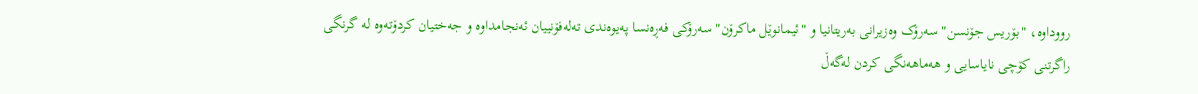رووداوە، "بۆریس جۆنسن" سەرۆک وەزیرانی بەریتانیا و "ئیمانوێل ماکرۆن" سەرۆکی فەڕەنسا پەیوەندی تەلەفۆنییان ئەنجامداوە و جەختیان کردۆتەوە لە گرنگی راگرتنی کۆچی نایاسایی و ھەماھەنگی کردن لەگەڵ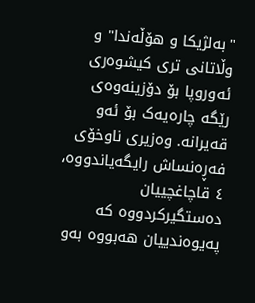"بەلژیکا و ھۆڵەندا" و وڵاتانی تری کیشوەری ئەوروپا بۆ دۆزینەوەی رێگە چارەیەک بۆ ئەو قەیرانە. وەزیری ناوخۆی فەڕەنساش رایگەیاندووە، ٤ قاچاغچییان دەستگیرکردووە کە پەیوەندییان ھەبووە بەو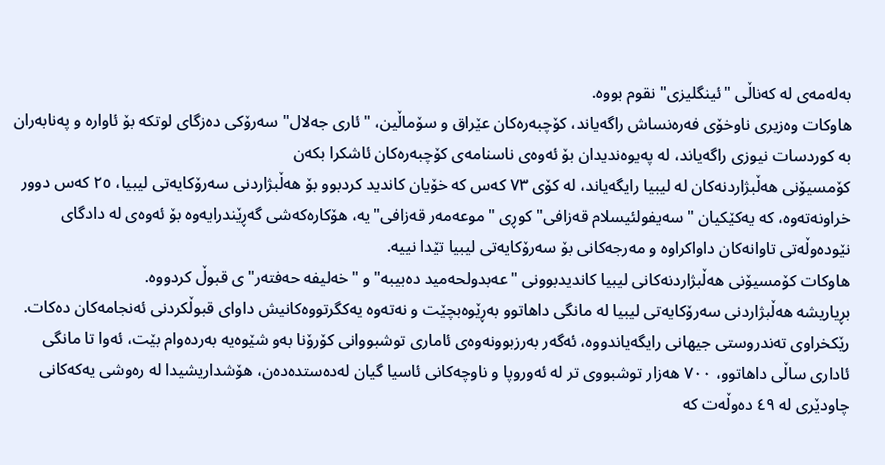بەلەمەی لە کەناڵی "ئینگلیزی" نقوم بووە.
ھاوکات وەزیری ناوخۆی فەرەنساش راگەیاند، کۆچبەرەکان عێراق و سۆماڵین، "ئاری جەلال" سەرۆکی دەزگای لوتکە بۆ ئاوارە و پەنابەران بە کوردسات نیوزی راگەیاند، لە پەیوەندیدان بۆ ئەوەی ناسنامەی کۆچبەرەکان ئاشکرا بکەن
کۆمسیۆنی ھەڵبژاردنەکان لە لیبیا رایگەیاند، لە کۆی ٧٣ کەس کە خۆیان کاندید کردبوو بۆ ھەڵبژاردنی سەرۆکایەتی لیبیا، ٢٥ کەس دوور خراونەتەوە، کە یەکێکیان "سەیفولئیسلام قەزافی" کوڕی "موعەمەر قەزافی"یە، ھۆکارەکەشی گەڕێندرایەوە بۆ ئەوەی لە دادگای نێودەوڵەتی تاوانەکان داواکراوە و مەرجەکانی بۆ سەرۆکایەتی لیبیا تێدا نییە.
ھاوکات کۆمسیۆنی ھەڵبژاردنەکانی لیبیا کاندیدبوونی "عەبدولحەمید دەبیبە" و "خەلیفە حەفتەر"ی قبوڵ کردووە.
بڕیاریشە ھەڵبژاردنی سەرۆکایەتی لیبیا لە مانگی داھاتوو بەڕێوەبچێت و نەتەوە یەکگرتووەکانیش داوای قبوڵکردنی ئەنجامەکان دەکات.
رێکخراوی تەندروستی جیھانی رایگەیاندووە، ئەگەر بەرزبوونەوەی ئاماری توشبووانی کۆرۆنا بەو شێوەیە بەردەوام بێت، ئەوا تا مانگی ئاداری ساڵی داھاتوو، ٧٠٠ ھەزار توشبووی تر لە ئەوروپا و ناوچەکانی ئاسیا گیان لەدەستدەدەن، ھۆشداریشیدا لە رەوشی یەکەکانی چاودێری لە ٤٩ دەوڵەت کە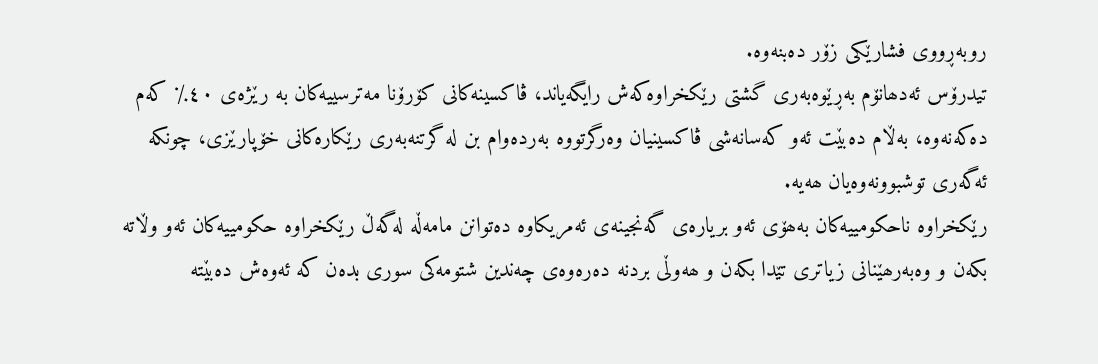روبەڕووی فشارێکی زۆر دەبنەوە.
تیدرۆس ئەدھانۆم بەڕێوەبەری گشتی رێکخراوەکەش رایگەیاند، ڤاکسینەکانی کۆرۆنا مەترسییەکان بە رێژەی ٤٠٪ کەم دەکەنەوە، بەڵام دەبێت ئەو کەسانەشی ڤاکسینیان وەرگرتووە بەردەوام بن لە گرتنەبەری رێکارەکانی خۆپارێزی، چونکە ئەگەری توشبوونەوەیان ھەیە.
رێکخراوە ناحکومییەکان بەھۆی ئەو بریارەی گەنجینەی ئەمریکاوە دەتوانن مامەڵە لەگەڵ رێکخراوە حکومییەکان ئەو وڵاتە بکەن و وەبەرھێنانی زیاتری تێدا بکەن و ھەوڵی بردنە دەرەوەی چەندین شتومەکی سوری بدەن کە ئەوەش دەبێتە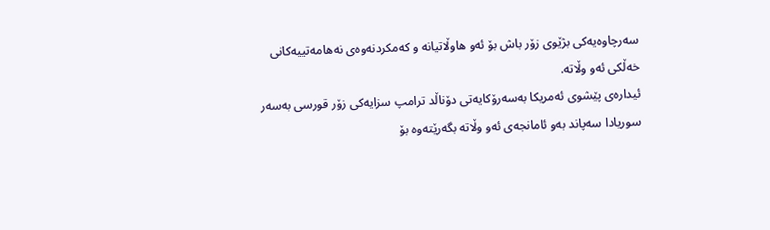سەرچاوەیەکی بژێوی زۆر باش بۆ ئەو ھاوڵاتیانە و کەمکردنەوەی نەھامەتییەکانی خەڵکی ئەو وڵاتە.
ئیدارەی پێشوی ئەمریکا بەسەرۆکایەتی دۆناڵد ترامپ سزایەکی زۆر قورسی بەسەر سوریادا سەپاند بەو ئامانجەی ئەو وڵاتە بگەرێتەوە بۆ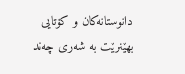دانوستانەکان و کۆتایی بھێنرێت بە شەری چەند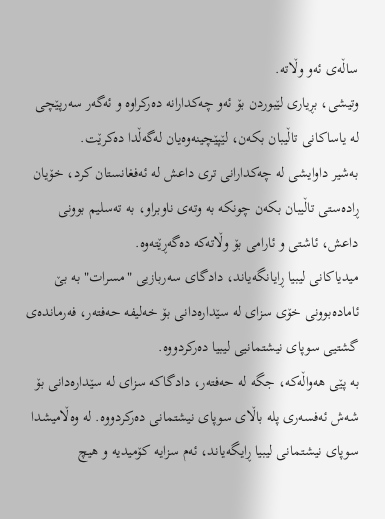ساڵەی ئەو وڵاتە.
وتیشی، بڕیاری لێبوردن بۆ ئەو چەکدارانە دەرکراوە و ئەگەر سەرپێچی لە یاساکانی تاڵیبان بکەن، لێپێچینەوەیان لەگەڵدا دەکرێت.
بەشیر داوایشی لە چەکدارانی تری داعش لە ئەفغانستان کرد، خۆیان ڕادەستی تاڵیبان بکەن چونکە بە وتەی ناوبراو، بە تەسلیم بوونی داعش، ئاشتی و ئارامی بۆ وڵاتەکە دەگەڕێتەوە.
میدیاکانی لیبیا ڕایانگەیاند، دادگای سەربازیی "مسرات" بە بێ ئامادەبوونی خۆی سزای لە سێدارەدانی بۆ خەلیفە حەفتەر، فەرماندەی گشتیی سوپای نیشتمانیی لیبیا دەرکردووە.
بە پێی ھەواڵەکە، جگە لە حەفتەر، دادگاکە سزای لە سێدارەدانی بۆ شەش ئەفسەری پلە باڵای سوپای نیشتمانی دەرکردووە. لە وەڵامیشدا سوپای نیشتمانی لیبیا ڕایگەیاند، ئەم سزایە کۆمیدیە و ھیچ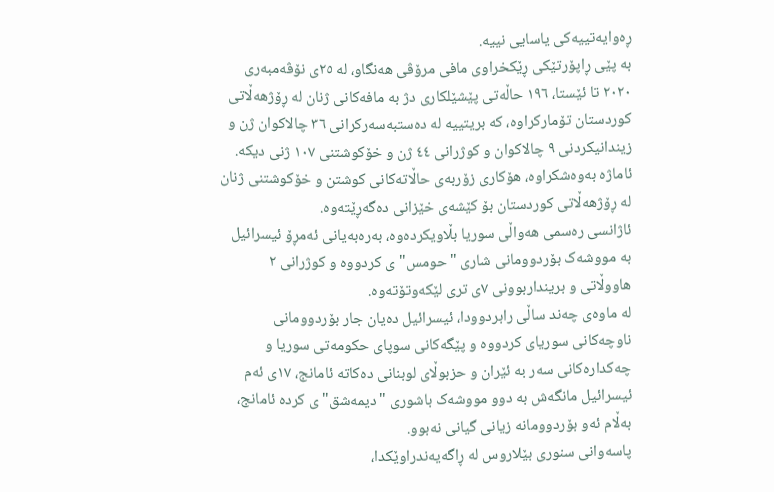ڕەوایەتییەکی یاسایی نییە.
بە پێی ڕاپۆرتێکی ڕێکخراوی مافی مرۆڤی ھەنگاو، لە ٢٥ی نۆڤەمبەری ٢٠٢٠ تا ئێستا، ١٩٦ حاڵەتی پێشێلکاری دژ بە مافەکانی ژنان لە ڕۆژھەڵاتی کوردستان تۆمارکراوە، کە بریتییە لە دەستبەسەرکرانی ٣٦ چالاکوان ژن و زیندانیکردنی ٩ چالاکوان و کوژرانی ٤٤ ژن و خۆکوشتنی ١٠٧ ژنی دیکە.
ئاماژە بەوەشکراوە، ھۆکاری زۆربەی حاڵاتەکانی کوشتن و خۆکوشتنی ژنان لە ڕۆژھەڵاتی کوردستان بۆ کێشەی خێزانی دەگەڕێتەوە.
ئاژانسی رەسمی ھەواڵی سوریا بڵاویکردەوە، بەرەبەیانی ئەمڕۆ ئیسرائیل بە مووشەک بۆردوومانی شاری "حومس"ی کردووە و کوژرانی ٢ ھاووڵاتی و برینداربوونی ٧ی تری لێکەوتۆتەوە.
لە ماوەی چەند ساڵی رابردوودا، ئیسرائیل دەیان جار بۆردوومانی ناوچەکانی سوریای کردووە و پێگەکانی سوپای حکومەتی سوریا و چەکدارەکانی سەر بە ئێران و حزبوڵای لوبنانی دەکاتە ئامانج، ١٧ی ئەم ئیسرائیل مانگەش بە دوو مووشەک باشوری "دیمەشق"ی کردە ئامانج، بەڵام ئەو بۆردوومانە زیانی گیانی نەبوو.
پاسەوانی سنوری بێلاروس لە ڕاگەیەندراوێکدا،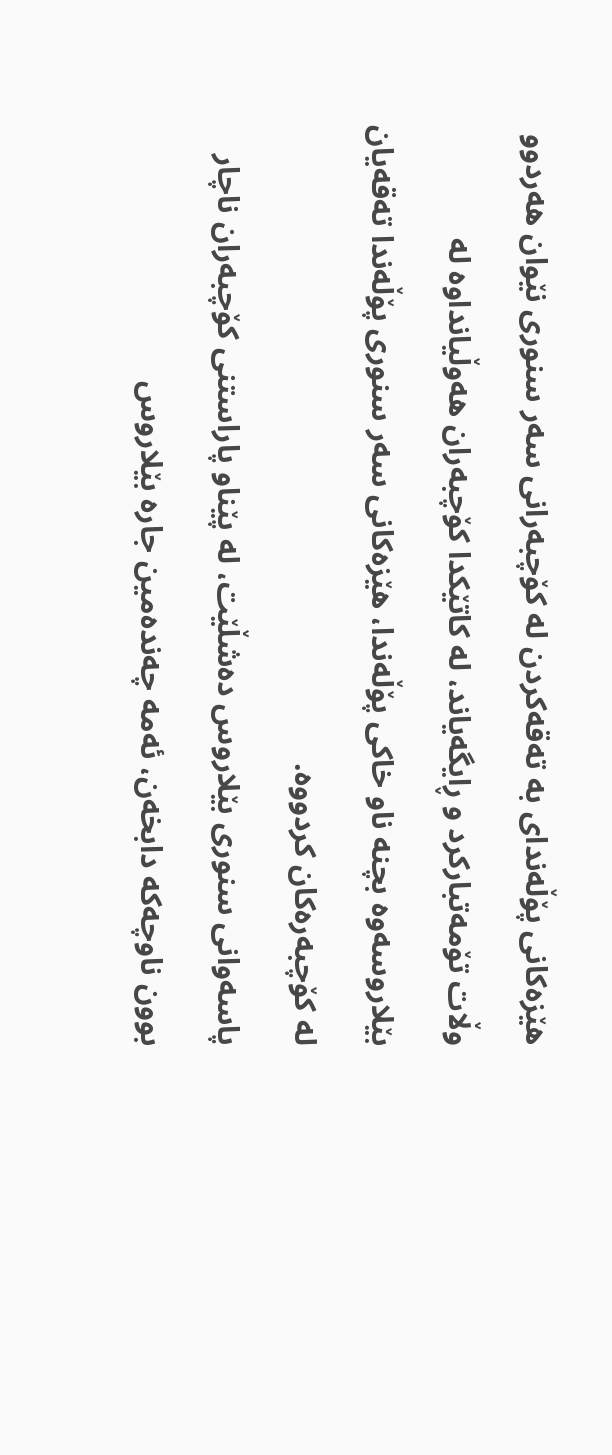ھێزەکانی پۆڵەندای بە تەقەکردن لە کۆچبەرانی سەر سنوری نێوان ھەردوو وڵات تۆمەتبارکرد و ڕایگەیاند، لە کاتێکدا کۆچبەران ھەوڵیانداوە لە بێلاروسەوە بچنە ناو خاکی پۆڵەندا، ھێزەکانی سەر سنوری پۆڵەندا تەقەیان لە کۆچبەرەکان کردووە.
پاسەوانی سنوری بێلاروس دەشڵێت، لە پێناو پاراستنی کۆچبەران ناچار بوون ناوچەکە دابخەن، ئەمە چەندەمین جارە بێلاروس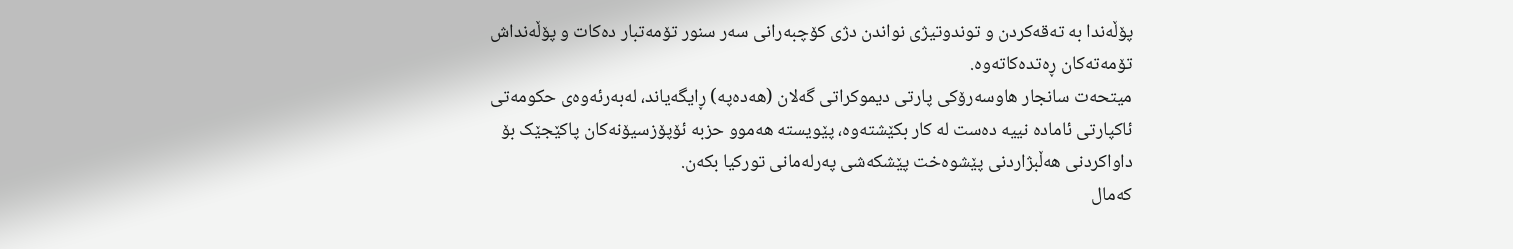پۆڵەندا بە تەقەکردن و توندوتیژی نواندن دژی کۆچبەرانی سەر سنور تۆمەتبار دەکات و پۆڵەنداش تۆمەتەکان ڕەتدەکاتەوە.
میتحەت سانجار ھاوسەرۆکی پارتی دیموکراتی گەلان (ھەدەپە) ڕایگەیاند، لەبەرئەوەی حکومەتی ئاکپارتی ئامادە نییە دەست لە کار بکێشتەوە، پێویستە ھەموو حزبە ئۆپۆزسیۆنەکان پاکێجێک بۆ داواکردنی ھەڵبژاردنی پێشوەخت پێشکەشی پەرلەمانی تورکیا بکەن.
کەمال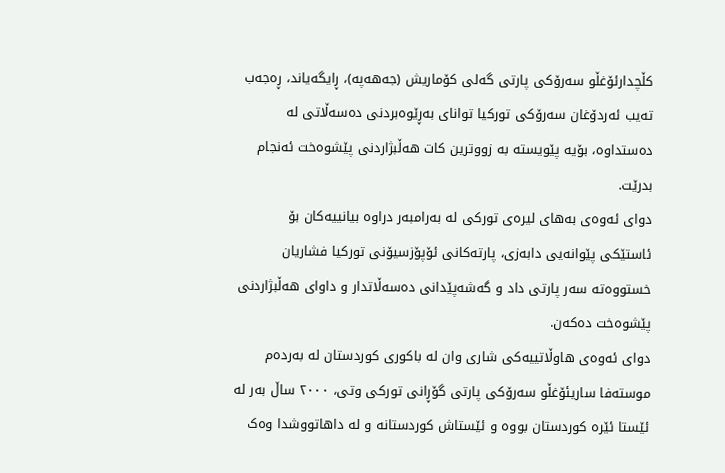کڵچدارئۆغڵو سەرۆکی پارتی گەلی کۆماریش (جەھەپە)، ڕایگەیاند، ڕەجەب تەیب ئەردۆغان سەرۆکی تورکیا توانای بەڕێوەبردنی دەسەڵاتی لە دەستداوە، بۆیە پێویستە بە زووترین کات ھەڵبژاردنی پێشوەخت ئەنجام بدرێت.
دوای ئەوەی بەھای لیرەی تورکی لە بەرامبەر دراوە بیانییەکان بۆ ئاستێکی پێوانەیی دابەزی، پارتەکانی ئۆپۆزسیۆنی تورکیا فشاریان خستووەتە سەر پارتی داد و گەشەپێدانی دەسەڵاتدار و داوای ھەڵبژاردنی پێشوەخت دەکەن.
دوای ئەوەی ھاوڵاتییەکی شاری وان لە باکوری کوردستان لە بەردەم موستەفا ساریئۆغڵو سەرۆکی پارتی گۆڕانی تورکی وتی، ٢٠٠٠ ساڵ بەر لە ئێستا ئێرە کوردستان بووە و ئێستاش کوردستانە و لە داھاتووشدا وەک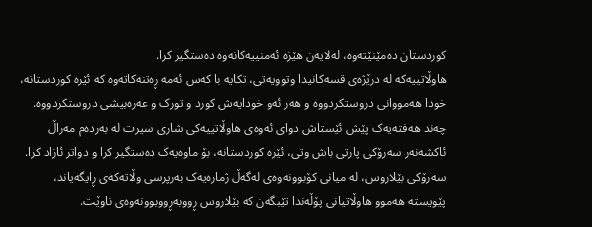کوردستان دەمێنێتەوە، لەلایەن ھێزە ئەمنییەکانەوە دەستگیر کرا.
ھاوڵاتییەکە لە درێژەی قسەکانیدا وتوویەتی، تکایە با کەس ئەمە ڕەتنەکاتەوە کە ئێرە کوردستانە، خودا ھەمووانی دروستکردووە و ھەر ئەو خودایەش کورد و تورک و عەرەبیشی دروستکردووە.
چەند ھەفتەیەک پێش ئێستاش دوای ئەوەی ھاوڵاتییەکی شاری سیرت لە بەردەم مەراڵ ئاکشەنەر سەرۆکی پارتی باش وتی، ئێرە کوردستانە، بۆ ماوەیەک دەستگیر کرا و دواتر ئازاد کرا.
سەرۆکی بێلاروس، لە میانی کۆبوونەوەی لەگەڵ ژمارەیەک بەرپرسی وڵاتەکەی ڕایگەیاند، پێویستە ھەموو ھاوڵاتیانی پۆڵەندا تێبگەن کە بێلاروس ڕووبەڕووبوونەوەی ناوێت.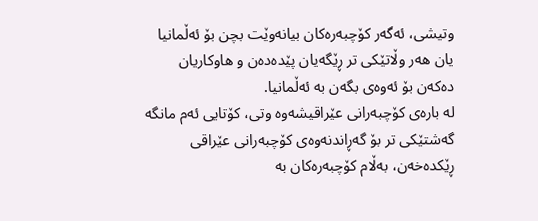وتیشی، ئەگەر کۆچبەرەکان بیانەوێت بچن بۆ ئەڵمانیا یان ھەر وڵاتێکی تر ڕێگەیان پێدەدەن و ھاوکاریان دەکەن بۆ ئەوەی بگەن بە ئەڵمانیا.
لە بارەی کۆچبەرانی عێراقیشەوە وتی، کۆتایی ئەم مانگە گەشتێکی تر بۆ گەڕاندنەوەی کۆچبەرانی عێراقی ڕێکدەخەن، بەڵام کۆچبەرەکان بە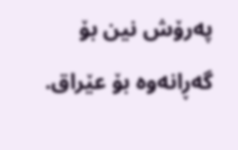پەرۆش نین بۆ گەڕانەوە بۆ عێراق.